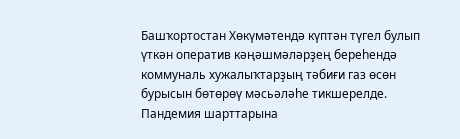Башҡортостан Хөкүмәтендә күптән түгел булып үткән оператив кәңәшмәләрҙең береһендә коммуналь хужалыҡтарҙың тәбиғи газ өсөн бурысын бөтөрөү мәсьәләһе тикшерелде. Пандемия шарттарына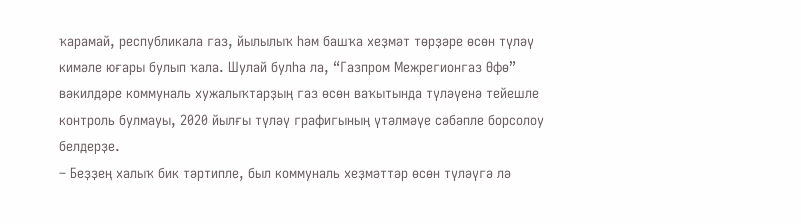ҡарамай, республикала газ, йылылыҡ һәм башҡа хеҙмәт төрҙәре өсөн түләү кимәле юғары булып ҡала. Шулай булһа ла, “Газпром Межрегионгаз Өфө” вәкилдәре коммуналь хужалыҡтарҙың газ өсөн ваҡытында түләүенә тейешле контроль булмауы, 2020 йылғы түләү графигының үтәлмәүе сәбәпле борсолоу белдерҙе.
– Беҙҙең халыҡ бик тәртипле, был коммуналь хеҙмәттәр өсөн түләүгә лә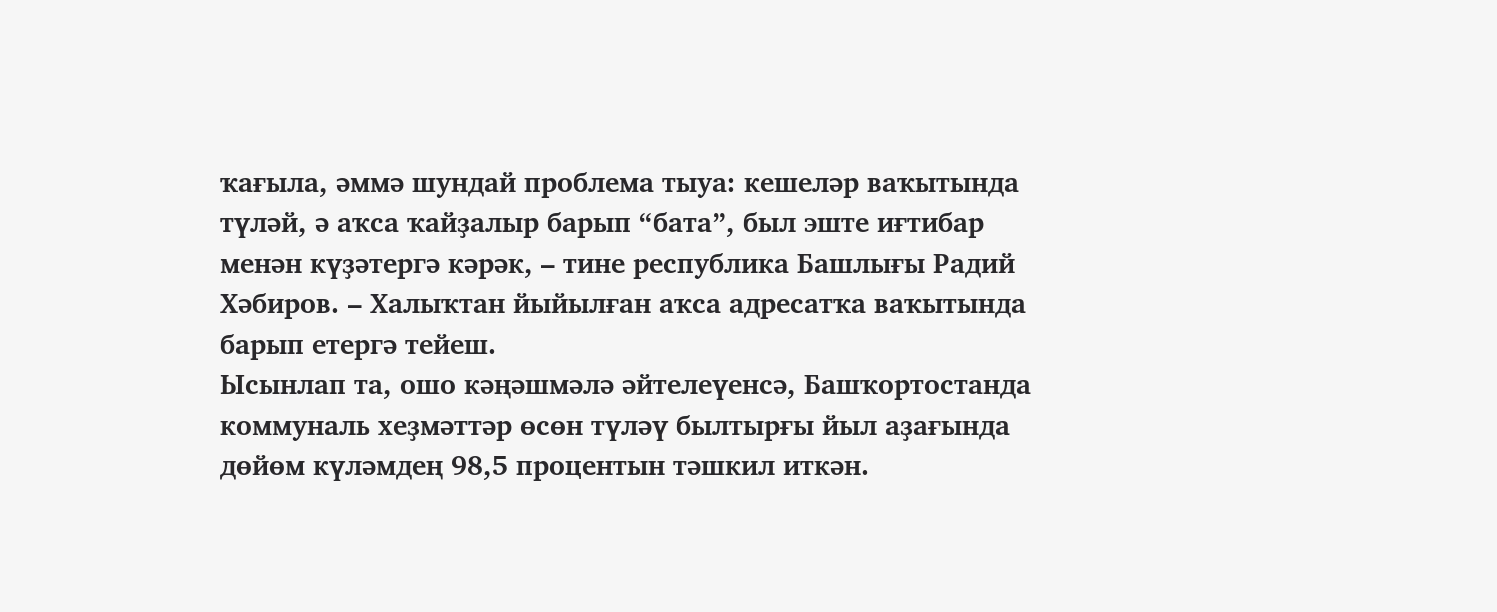ҡағыла, әммә шундай проблема тыуа: кешеләр ваҡытында түләй, ә аҡса ҡайҙалыр барып “бата”, был эште иғтибар менән күҙәтергә кәрәк, – тине республика Башлығы Радий Хәбиров. – Халыҡтан йыйылған аҡса адресатҡа ваҡытында барып етергә тейеш.
Ысынлап та, ошо кәңәшмәлә әйтелеүенсә, Башҡортостанда коммуналь хеҙмәттәр өсөн түләү былтырғы йыл аҙағында дөйөм күләмдең 98,5 процентын тәшкил иткән.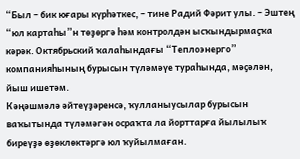“Был – бик юғары күрһәткес, – тине Радий Фәрит улы. – Эштең “юл картаһы”н төҙөргә һәм контролдән ысҡындырмаҫҡа кәрәк. Октябрьский ҡалаһындағы “Теплоэнерго” компанияһының бурысын түләмәүе тураһында, мәҫәлән, йыш ишетәм.
Кәңәшмәлә әйтеүҙәренсә, ҡулланыусылар бурысын ваҡытында түләмәгән осраҡта ла йорттарға йылылыҡ биреүҙә өҙөклөктәргә юл ҡуйылмаған.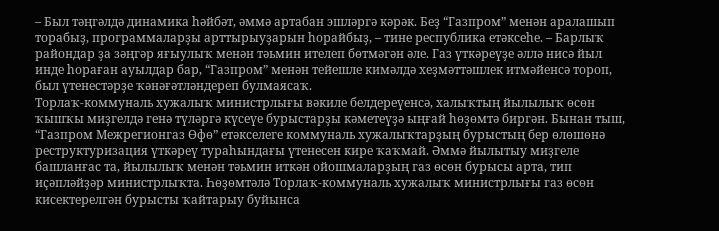– Был тәңгәлдә динамика һәйбәт, әммә артабан эшләргә кәрәк. Беҙ “Газпром” менән аралашып торабыҙ, программаларҙы арттырыуҙарын һорайбыҙ, – тине республика етәксеһе. – Барлыҡ райондар ҙа зәңгәр яғыулыҡ менән тәьмин ителеп бөтмәгән әле. Газ үткәреүҙе әллә нисә йыл инде һораған ауылдар бар, “Газпром” менән тейешле кимәлдә хеҙмәттәшлек итмәйенсә тороп, был үтенестәрҙе ҡәнәғәтләндереп булмаясаҡ.
Торлаҡ-коммуналь хужалыҡ министрлығы вәкиле белдереүенсә, халыҡтың йылылыҡ өсөн ҡышҡы миҙгелдә генә түләргә күсеүе бурыстарҙы кәметеүҙә ыңғай һөҙөмтә биргән. Бынан тыш, “Газпром Межрегионгаз Өфө” етәкселеге коммуналь хужалыҡтарҙың бурыстың бер өлөшөнә реструктуризация үткәреү тураһындағы үтенесен кире ҡаҡмай. Әммә йылытыу миҙгеле башланғас та, йылылыҡ менән тәьмин иткән ойошмаларҙың газ өсөн бурысы арта, тип иҫәпләйҙәр министрлыҡта. Һөҙөмтәлә Торлаҡ-коммуналь хужалыҡ министрлығы газ өсөн кисектерелгән бурысты ҡайтарыу буйынса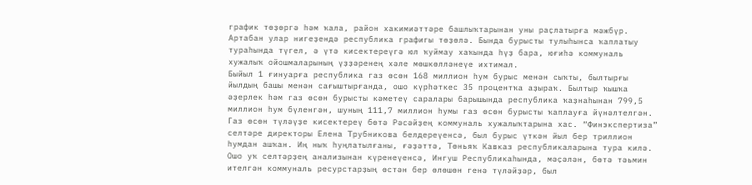график төҙөргә һәм ҡала, район хакимиәттәре башлыҡтарынан уны раҫлатырға мәжбүр. Артабан улар нигеҙендә республика графигы төҙөлә. Бында бурысты тулыһынса ҡаплатыу тураһында түгел, ә үтә кисектереүгә юл ҡуймау хаҡында һүҙ бара, юғиһә коммуналь хужалыҡ ойошмаларының үҙҙәренең хәле мөшкөлләнеүе ихтимал.
Быйыл 1 ғинуарға республика газ өсөн 168 миллион һум бурыс менән сыҡты, былтырғы йылдың башы менән сағыштырғанда, ошо күрһәткес 35 процентҡа аҙыраҡ. Былтыр ҡышҡа әҙерлек һәм газ өсөн бурысты кәметеү саралары барышында республика ҡаҙнаһынан 799,5 миллион һум бүленгән, шуның 111,7 миллион һумы газ өсөн бурысты ҡаплауға йүнәлтелгән.
Газ өсөн түләүҙе кисектереү бөтә Рәсәйҙең коммуналь хужалыҡтарына хас. “Финэкспертиза” селтәре директоры Елена Трубникова белдереүенсә, был бурыс үткән йыл бер триллион һумдан ашҡан. Иң ныҡ һуңлатылғаны, ғәҙәттә, Төньяҡ Кавказ республикаларына тура килә. Ошо уҡ селтәрҙең анализынан күренеүенсә, Ингуш Республикаһында, мәҫәлән, бөтә тәьмин ителгән коммуналь ресурстарҙың өстән бер өлөшөн генә түләйҙәр, был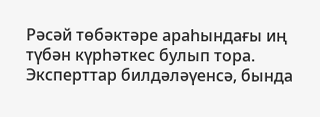Рәсәй төбәктәре араһындағы иң түбән күрһәткес булып тора. Эксперттар билдәләүенсә, бында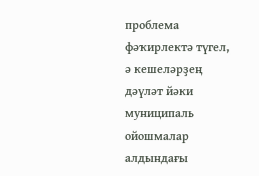проблема фәҡирлектә түгел, ә кешеләрҙең дәүләт йәки муниципаль ойошмалар алдындағы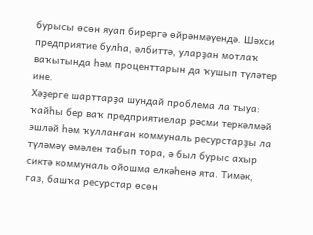бурысы өсөн яуап бирергә өйрәнмәүендә. Шәхси предприятие булһа, әлбиттә, уларҙан мотлаҡ ваҡытында һәм проценттарын да ҡушып түләтер ине.
Хәҙерге шарттарҙа шундай проблема ла тыуа: ҡайһы бер ваҡ предприятиелар рәсми теркәлмәй эшләй һәм ҡулланған коммуналь ресурстарҙы ла түләмәү әмәлен табып тора, ә был бурыс ахыр сиктә коммуналь ойошма елкәһенә ята. Тимәк, газ, башҡа ресурстар өсөн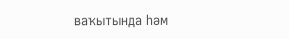ваҡытында һәм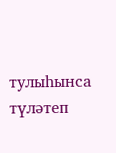тулыһынса түләтеп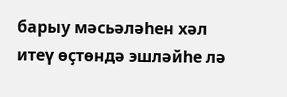барыу мәсьәләһен хәл итеү өҫтөндә эшләйһе лә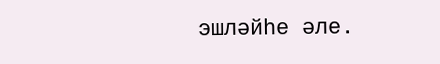эшләйһе әле.